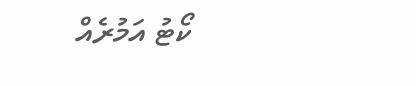ކޯޓު އަމުރެއް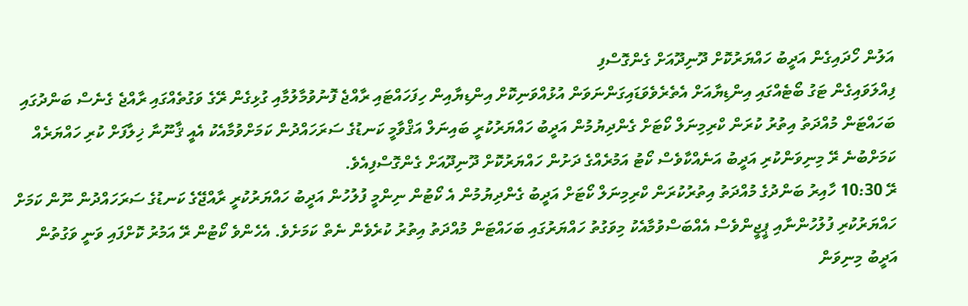އަލުން ހޯދައިގެން އަދީބު ހައްޔަރުކޮށް ދޫނިދޫއަށް ގެންގޮސްފި
ފިއްލަވައިގެން ޓަގު ބޯޓެއްގައި އިންޑިޔާއަށް އެތެރެވެވަޑައިގަންނަވަން އުޅުއްވަނިކޮށް އިންޑިޔާއިން ހިފަހައްޓައި ރާއްޖެ ފޮނުވުމާލުމާއި ގުޅިގެން ރޭގެ ވަގުތެއްގައި ރާއްޖެ ގެނެސް ބަންދުގައި ބަހައްޓަން މުއްދަތު އިތުރު ކުރަން ކްރިމިނަލް ކޯޓަށް ގެންދިޔުމުން އަދީބު ހައްޔަރުކުރީ ބައިނަލް އަޤްވާމީ ކަނޑުގެ ސަރަހައްދުން ކަމަށްވުމާއެކު އެއީ ޤާނޫނާ ޚިލާފަށް ކުރި ހައްޔަރެއް ކަމަށްބުނެ ރޭ މިނިވަންކުރި އަދީބު އަނެއްކާވެސް ކޯޓު އަމުރެއްގެ ދަށުން ހައްޔަރުކޮށް ދޫނިދޫއަށް ގެންގޮސްފިއެވެ.
ރޭ 10:30 ހާއިރު ބަންދުގެ މުއްދަތު އިތުރުކުރަން ކްރިމިނަލް ކޯޓަށް އަދީބު ގެންދިޔުމުން އެ ކޯޓުން ނިންމީ ފުލުހުން އަދީބު ހައްޔަރުކުރީ ރާއްޖޭގެ ކަނޑުގެ ސަރަހައްދުން ނޫން ކަމަށް ހައްޔަރުކުރި ފުލުހުންނާއި ޕީޖީންވެސް އެއްބަސްވުމާއެކު މިވަގުތު ހައްޔަރުގައި ބަހައްޓަން މުއްދަތު އިތުރު ކުރެވެން ނެތް ކަމަށެވެ. އެހެންވެ ކޯޓުން ރޭ އަމުރު ކޮށްފައި ވަނީ ވަގުތުން އަދީބު މިނިވަން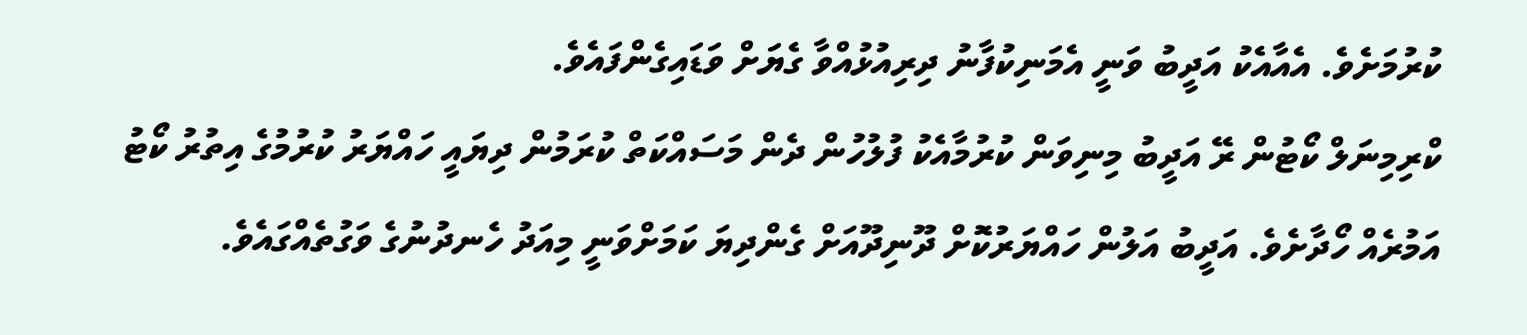ކުރުމަށެވެ. އެއާއެކު އަދީބު ވަނީ އެމަނިކުފާނު ދިރިއުޅުއްވާ ގެޔަށް ވަޑައިގެންފައެވެ.
ކްރިމިނަލް ކޯޓުން ރޭ އަދީބު މިނިވަން ކުރުމާއެކު ފުލުހުން ދެން މަސައްކަތް ކުރަމުން ދިޔައީ ހައްޔަރު ކުރުމުގެ އިތުރު ކޯޓު އަމުރެއް ހޯދާށެވެ. އަދީބު އަލުން ހައްޔަރުކޮށް ދޫނިދޫއަށް ގެންދިޔަ ކަމަށްވަނީ މިއަދު ހެނދުނުގެ ވަގުތެއްގައެވެ.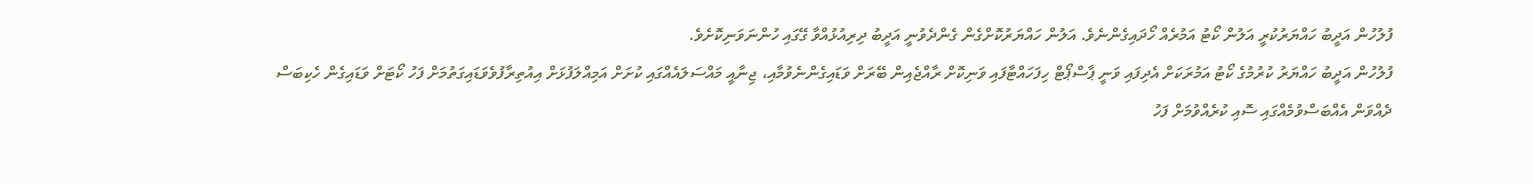ފުލުހުން އަދީބު ހައްޔަރުކުރީ އަލުން ކޯޓު އަމުރެއް ހޯދައިގެންނެވެ. އަލުން ހައްޔަރުކޮށްގެން ގެންދެވުނީ އަދީބު ދިރިއުޅުއްވާ ގޭގައި ހުންނަވަނިކޮށެވެ.
ފުލުހުން އަދީބު ހައްޔަރު ކުރުމުގެ ކޯޓު އަމުރަކަށް އެދިފައި ވަނީ ޕާސްޕޯޓް ހިފަހައްޓާފައި ވަނިކޮށް ރާއްޖެއިން ބޭރަށް ވަޑައިގެންނެވުމާއި، ޖިނާއީ މައްސަލައެއްގައި ކުށަށް އަމިއްލަފުޅަށް އިއުތިރާފުވެވަޑައިގަތުމަށް ފަހު ކޯޓަށް ވަޑައިގެން ހެކިބަސް ދެއްވަން އެއްބަސްވުމެއްގައި ސޮއި ކުރެއްވުމަށް ފަހު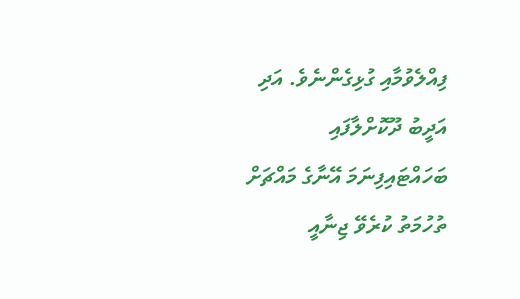ފިއްލެވުމާއި ގުޅިގެންނެވެ. އަދި އަދީބު ދޫކޮށްލާފައި ބަހައްޓައިފިނަމަ އޭނާގެ މައްޗަށް ތުހުމަތު ކުރެވޭ ޖިނާއީ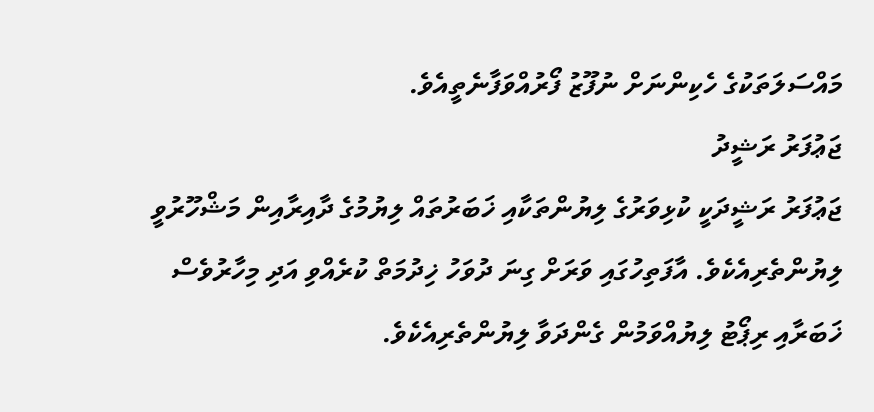މައްސަލަތަކުގެ ހެކިންނަށް ނުފޫޒު ފޯރުއްވަފާނެތީއެވެ.
ޖަޢުފަރު ރަޝީދު
ޖަޢުފަރު ރަޝީދަކީ ކުޅިވަރުގެ ލިޔުންތަކާއި ޚަބަރުތައް ލިޔުމުގެ ދާއިރާއިން މަޝްހޫރުވީ ލިޔުންތެރިއެކެވެ. އާފަތިހުގައި ވަރަށް ގިނަ ދުވަހު ޚިދުމަތް ކުރެއްވި އަދި މިހާރުވެސް ޚަބަރާއި ރިޕޯޓު ލިޔުއްވަމުން ގެންދަވާ ލިޔުންތެރިއެކެވެ.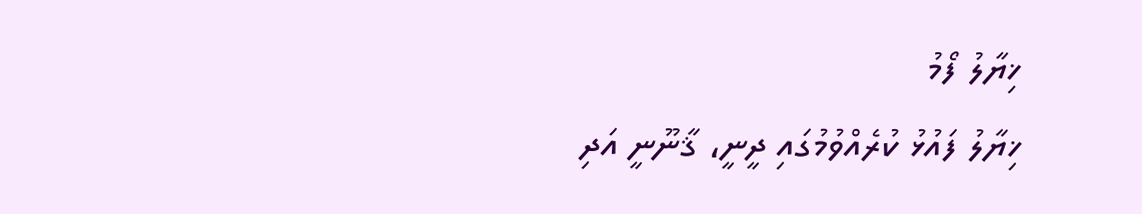ޚިޔާލު ފޯމު
ޚިޔާލު ފައުޅު ކުރެއްވުމުގައި ދީނީ، ޤާނޫނީ އަދި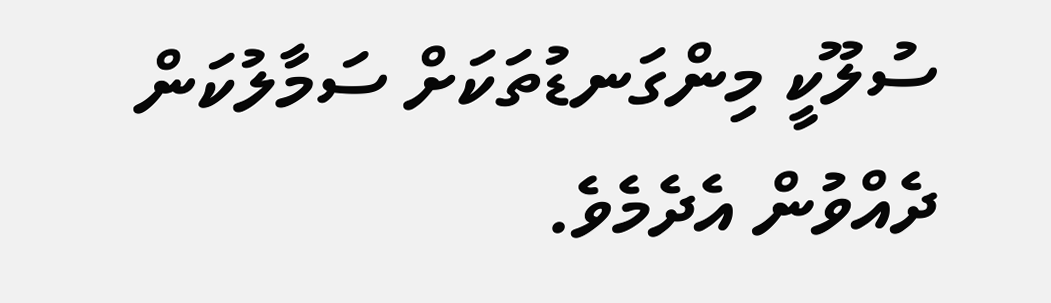ސުލޫކީ މިންގަނޑުތަކަށް ސަމާލުކަން ދެއްވުން އެދެމެވެ.